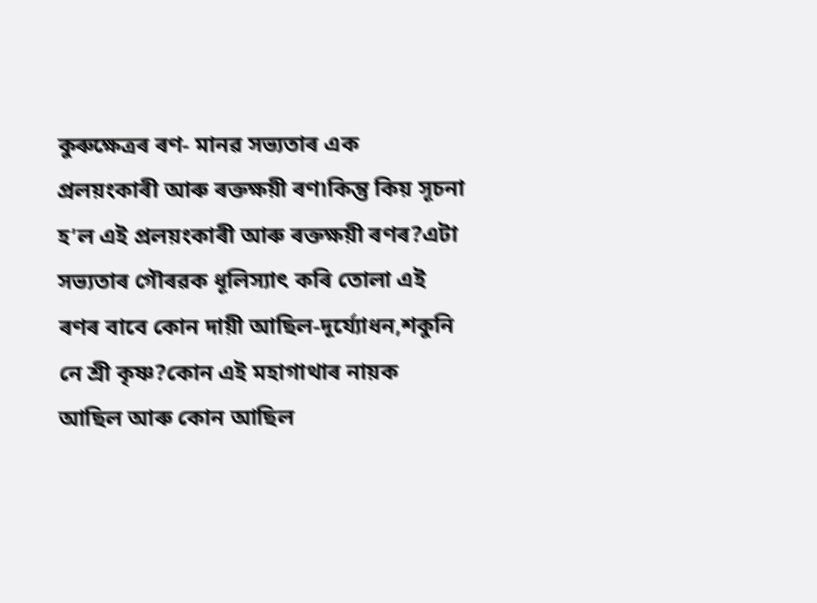কুৰুক্ষেত্ৰৰ ৰণ- মানৱ সভ্যতাৰ এক প্ৰলয়ংকাৰী আৰু ৰক্তক্ষয়ী ৰণ৷কিন্তু কিয় সূচনা হ’ল এই প্ৰলয়ংকাৰী আৰু ৰক্তক্ষয়ী ৰণৰ?এটা সভ্যতাৰ গৌৰৱক ধূলিস্যাৎ কৰি তোলা এই ৰণৰ বাবে কোন দায়ী আছিল-দূৰ্য্যোধন,শকুনি নে শ্ৰী কৃষ্ণ?কোন এই মহাগাথাৰ নায়ক আছিল আৰু কোন আছিল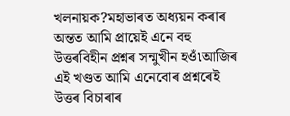খলনায়ক?মহাভাৰত অধ্যয়ন কৰাৰ অন্তত আমি প্ৰায়েই এনে বহু উত্তৰবিহীন প্ৰশ্নৰ সন্মুখীন হওঁ৷আজিৰ এই খণ্ডত আমি এনেবোৰ প্ৰশ্নৰেই উত্তৰ বিচাৰাৰ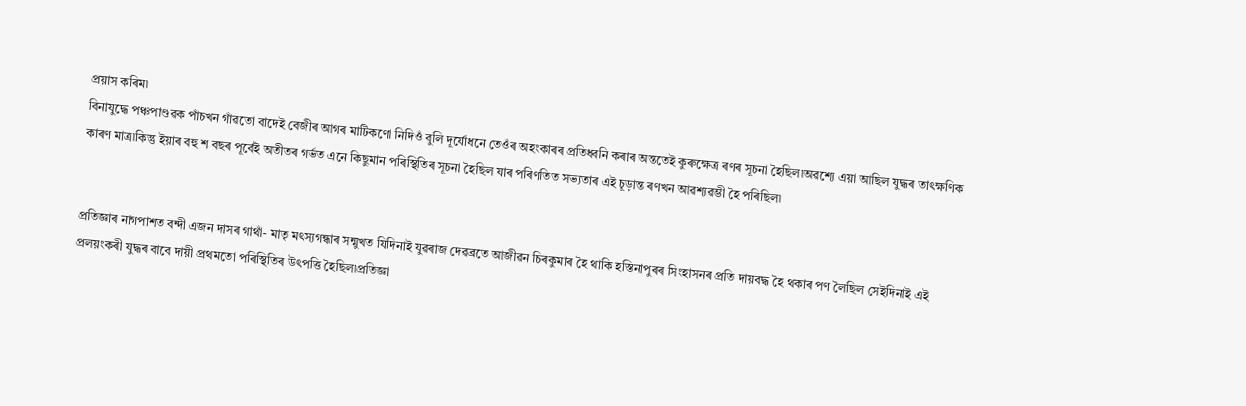প্ৰয়াস কৰিম৷
বিনাযুদ্ধে পঞ্চপাণ্ডৱক পাঁচখন গাঁৱতো বাদেই বেজীৰ আগৰ মাটিকণো নিদিওঁ বুলি দূৰ্যোধনে তেওঁৰ অহংকাৰৰ প্ৰতিধ্বনি কৰাৰ অন্ততেই কুৰুক্ষেত্ৰ ৰণৰ সূচনা হৈছিল৷অৱশ্যে এয়া আছিল যুদ্ধৰ তাৎক্ষণিক কাৰণ মাত্ৰ৷কিন্তু ইয়াৰ বহু শ বছৰ পূৰ্বেই অতীতৰ গৰ্ভত এনে কিছুমান পৰিস্থিতিৰ সূচনা হৈছিল যাৰ পৰিণতিত সভ্যতাৰ এই চূড়ান্ত ৰণখন আৱশ্যৱম্ভী হৈ পৰিছিল৷


প্ৰতিজ্ঞাৰ নাগপাশত বন্দী এজন দাসৰ গাথাঁ- মাতৃ মৎস্যগন্ধাৰ সন্মুখত যিদিনাই যুৱৰাজ দেৱব্ৰতে আজীৱন চিৰকুমাৰ হৈ থাকি হস্তিনাপুৰৰ সিংহাসনৰ প্ৰতি দায়বদ্ধ হৈ থকাৰ পণ লৈছিল সেইদিনাই এই প্ৰলয়ংকৰী যুদ্ধৰ বাবে দায়ী প্ৰথমতো পৰিস্থিতিৰ উৎপত্তি হৈছিল৷প্ৰতিজ্ঞা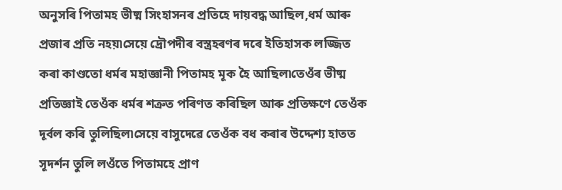অনুসৰি পিতামহ ভীষ্ম সিংহাসনৰ প্ৰতিহে দায়বদ্ধ আছিল,ধৰ্ম আৰু প্ৰজাৰ প্ৰতি নহয়৷সেয়ে দ্ৰৌপদীৰ বস্ত্ৰহৰণৰ দৰে ইতিহাসক লজ্জিত কৰা কাণ্ডতো ধৰ্মৰ মহাজ্ঞানী পিতামহ মূক হৈ আছিল৷তেওঁৰ ভীষ্ম প্ৰতিজ্ঞাই তেওঁক ধৰ্মৰ শত্ৰুত পৰিণত কৰিছিল আৰু প্ৰতিক্ষণে তেওঁক দূৰ্বল কৰি তুলিছিল৷সেয়ে বাসুদেৱে তেওঁক বধ কৰাৰ উদ্দেশ্য হাতত সূদৰ্শন তুলি লওঁতে পিতামহে প্ৰাণ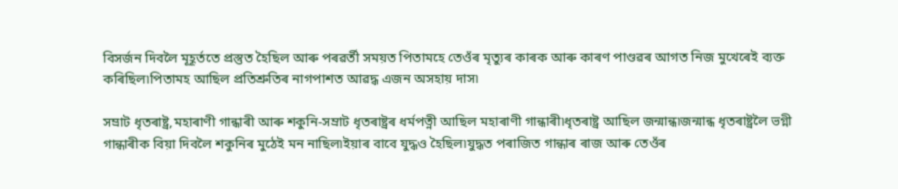বিসৰ্জন দিবলৈ মূহূৰ্ততে প্ৰস্তুত হৈছিল আৰু পৰৱৰ্তী সময়ত পিতামহে তেওঁৰ মৃত্যুৰ কাৰক আৰু কাৰণ পাণ্ডৱৰ আগত নিজ মুখেৰেই ব্যক্ত কৰিছিল৷পিতামহ আছিল প্ৰতিশ্ৰুতিৰ নাগপাশত আৱদ্ধ এজন অসহায় দাস৷

সম্ৰাট ধৃতৰাষ্ট্ৰ,মহাৰাণী গান্ধাৰী আৰু শকুনি-সম্ৰাট ধৃতৰাষ্ট্ৰৰ ধৰ্মপত্নী আছিল মহাৰাণী গান্ধাৰী৷ধৃতৰাষ্ট্ৰ আছিল জন্মান্ধ৷জন্মান্ধ ধৃতৰাষ্ট্ৰলৈ ভগ্নী গান্ধাৰীক বিয়া দিবলৈ শকুনিৰ মুঠেই মন নাছিল৷ইয়াৰ বাবে যুদ্ধও হৈছিল৷যুদ্ধত পৰাজিত গান্ধাৰ ৰাজ আৰু তেওঁৰ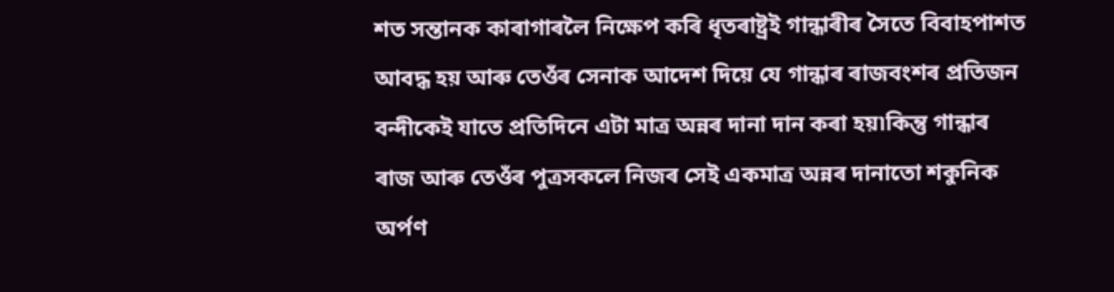শত সন্তানক কাৰাগাৰলৈ নিক্ষেপ কৰি ধৃতৰাষ্ট্ৰই গান্ধাৰীৰ সৈতে বিবাহপাশত আবদ্ধ হয় আৰু তেওঁৰ সেনাক আদেশ দিয়ে যে গান্ধাৰ ৰাজবংশৰ প্ৰতিজন বন্দীকেই যাতে প্ৰতিদিনে এটা মাত্ৰ অন্নৰ দানা দান কৰা হয়৷কিন্তু গান্ধাৰ ৰাজ আৰু তেওঁৰ পুত্ৰসকলে নিজৰ সেই একমাত্ৰ অন্নৰ দানাতো শকুনিক অৰ্পণ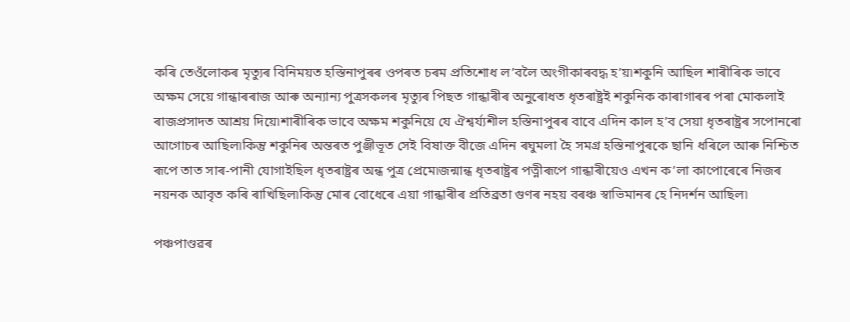কৰি তেওঁলোকৰ মৃত্যুৰ বিনিময়ত হস্তিনাপুৰৰ ওপৰত চৰম প্ৰতিশোধ ল’বলৈ অংগীকাৰবদ্ধ হ’য়৷শকুনি আছিল শাৰীৰিক ভাবে অক্ষম সেয়ে গান্ধাৰৰাজ আৰু অন্যান্য পুত্ৰসকলৰ মৃত্যুৰ পিছত গান্ধাৰীৰ অনুৰোধত ধৃতৰাষ্ট্ৰই শকুনিক কাৰাগাৰৰ পৰা মোকলাই ৰাজপ্ৰসাদত আশ্ৰয় দিয়ে৷শাৰীৰিক ভাবে অক্ষম শকুনিয়ে যে ঐশ্বৰ্য্যশীল হস্তিনাপুৰৰ বাবে এদিন কাল হ’ব সেয়া ধৃতৰাষ্ট্ৰৰ সপোনৰো আগোচৰ আছিল৷কিন্তু শকুনিৰ অন্তৰত পুঞ্জীভূত সেই বিষাক্ত বীজে এদিন ৰঘুমলা হৈ সমগ্ৰ হস্তিনাপুৰকে ছানি ধৰিলে আৰু নিশ্চিত ৰূপে তাত সাৰ-পানী যোগাইছিল ধৃতৰাষ্ট্ৰৰ অন্ধ পুত্ৰ প্ৰেমে৷জন্মান্ধ ধৃতৰাষ্ট্ৰৰ পত্নীৰূপে গান্ধাৰীয়েও এখন ক’লা কাপোৰেৰে নিজৰ নয়নক আবৃত কৰি ৰাখিছিল৷কিন্তু মোৰ বোধেৰে এয়া গান্ধাৰীৰ প্ৰতিব্ৰতা গুণৰ নহয় বৰঞ্চ স্বাভিমানৰ হে নিদৰ্শন আছিল৷

পঞ্চপাণ্ডৱৰ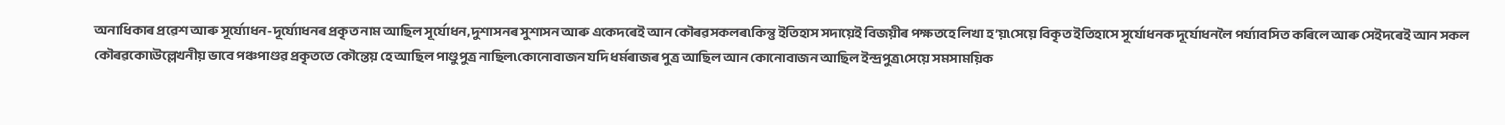অনাধিকাৰ প্ৰৱেশ আৰু সূৰ্য্যোধন-দূৰ্য্যোধনৰ প্ৰকৃত নাম আছিল সূৰ্যোধন,দুশাসনৰ সুশাসন আৰু একেদৰেই আন কৌৰৱসকলৰ৷কিন্তু ইতিহাস সদায়েই বিজয়ীৰ পক্ষতহে লিখা হ’য়৷সেয়ে বিকৃত ইতিহাসে সূৰ্যোধনক দূৰ্যোধনলৈ পৰ্য্যাবসিত কৰিলে আৰু সেইদৰেই আন সকল কৌৰৱকো৷উল্লেখনীয় ভাবে পঞ্চপাণ্ডৱ প্ৰকৃততে কৌন্তেয় হে আছিল পাণ্ডুপুত্ৰ নাছিল৷কোনোবাজন যদি ধৰ্মৰাজৰ পুত্ৰ আছিল আন কোনোবাজন আছিল ইন্দ্ৰপুত্ৰ৷সেয়ে সমসাময়িক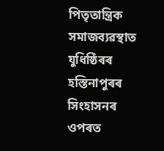পিতৃতান্ত্ৰিক সমাজব্যৱস্থাত যুধিষ্ঠিৰৰ হস্তিনাপুৰৰ সিংহাসনৰ ওপৰত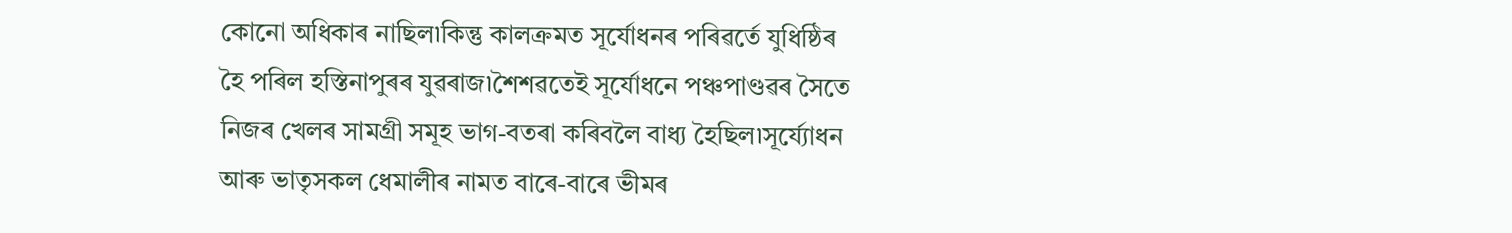কোনো অধিকাৰ নাছিল৷কিন্তু কালক্ৰমত সূৰ্যোধনৰ পৰিৱৰ্তে যুধিষ্ঠিৰ হৈ পৰিল হস্তিনাপুৰৰ যুৱৰাজ৷শৈশৱতেই সূৰ্যোধনে পঞ্চপাণ্ডৱৰ সৈতে নিজৰ খেলৰ সামগ্ৰী সমূহ ভাগ-বতৰা কৰিবলৈ বাধ্য হৈছিল৷সূৰ্য্যোধন আৰু ভাতৃসকল ধেমালীৰ নামত বাৰে-বাৰে ভীমৰ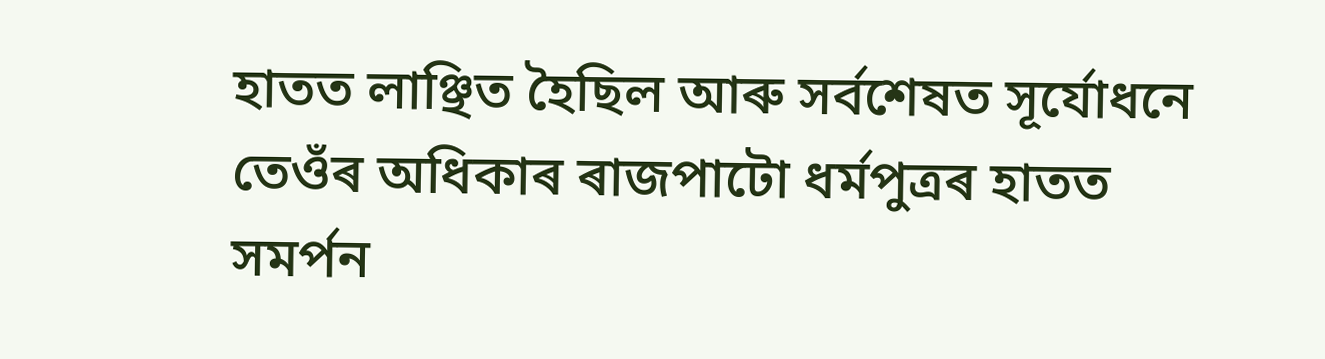হাতত লাঞ্ছিত হৈছিল আৰু সৰ্বশেষত সূৰ্যোধনে তেওঁৰ অধিকাৰ ৰাজপাটো ধৰ্মপুত্ৰৰ হাতত সমৰ্পন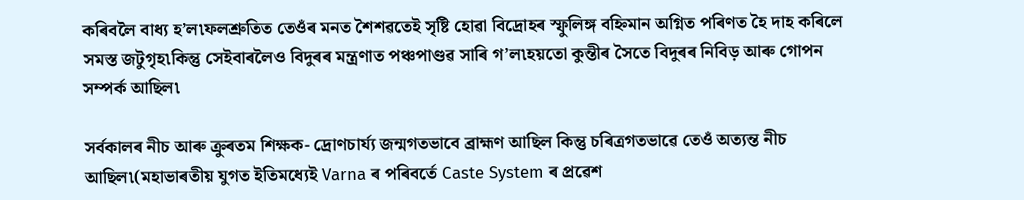কৰিবলৈ বাধ্য হ’ল৷ফলশ্ৰুতিত তেওঁৰ মনত শৈশৱতেই সৃষ্টি হোৱা বিদ্ৰোহৰ স্ফুলিঙ্গ বহ্নিমান অগ্নিত পৰিণত হৈ দাহ কৰিলে সমস্ত জটুগৃহ৷কিন্তু সেইবাৰলৈও বিদুৰৰ মন্ত্ৰণাত পঞ্চপাণ্ডৱ সাৰি গ’ল৷হয়তো কুন্তীৰ সৈতে বিদুৰৰ নিবিড় আৰু গোপন সম্পৰ্ক আছিল৷

সৰ্বকালৰ নীচ আৰু ক্ৰুৰতম শিক্ষক- দ্ৰোণচাৰ্য্য জন্মগতভাবে ব্ৰাহ্মণ আছিল কিন্তু চৰিত্ৰগতভাৱে তেওঁ অত্যন্ত নীচ আছিল৷(মহাভাৰতীয় যুগত ইতিমধ্যেই Varna ৰ পৰিবৰ্তে Caste System ৰ প্ৰৱেশ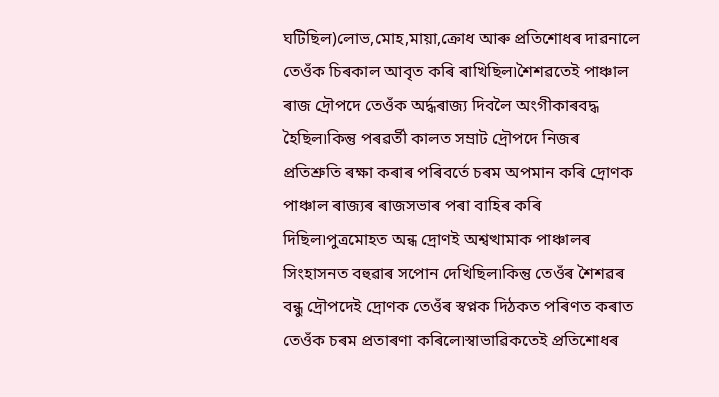ঘটিছিল)লোভ,মোহ,মায়া,ক্ৰোধ আৰু প্ৰতিশোধৰ দাৱনালে তেওঁক চিৰকাল আবৃত কৰি ৰাখিছিল৷শৈশৱতেই পাঞ্চাল ৰাজ দ্ৰৌপদে তেওঁক অৰ্দ্ধৰাজ্য দিবলৈ অংগীকাৰবদ্ধ হৈছিল৷কিন্তু পৰৱৰ্তী কালত সম্ৰাট দ্ৰৌপদে নিজৰ প্ৰতিশ্ৰুতি ৰক্ষা কৰাৰ পৰিবৰ্তে চৰম অপমান কৰি দ্ৰোণক পাঞ্চাল ৰাজ্যৰ ৰাজসভাৰ পৰা বাহিৰ কৰি দিছিল৷পুত্ৰমোহত অন্ধ দ্ৰোণই অশ্বত্থামাক পাঞ্চালৰ সিংহাসনত বহুৱাৰ সপোন দেখিছিল৷কিন্তু তেওঁৰ শৈশৱৰ বন্ধু দ্ৰৌপদেই দ্ৰোণক তেওঁৰ স্বপ্নক দিঠকত পৰিণত কৰাত তেওঁক চৰম প্ৰতাৰণা কৰিলে৷স্বাভাৱিকতেই প্ৰতিশোধৰ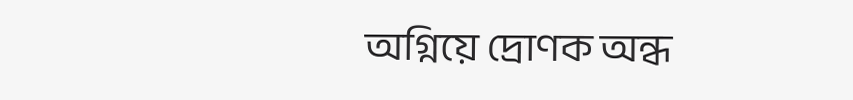অগ্নিয়ে দ্ৰোণক অন্ধ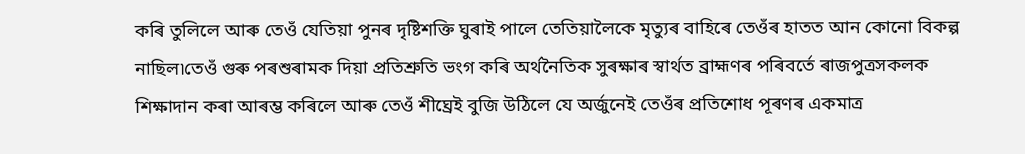কৰি তুলিলে আৰু তেওঁ যেতিয়া পুনৰ দৃষ্টিশক্তি ঘুৰাই পালে তেতিয়ালৈকে মৃত্যুৰ বাহিৰে তেওঁৰ হাতত আন কোনো বিকল্প নাছিল৷তেওঁ গুৰু পৰশুৰামক দিয়া প্ৰতিশ্ৰুতি ভংগ কৰি অৰ্থনৈতিক সুৰক্ষাৰ স্বাৰ্থত ব্ৰাহ্মণৰ পৰিবৰ্তে ৰাজপুত্ৰসকলক শিক্ষাদান কৰা আৰম্ভ কৰিলে আৰু তেওঁ শীঘ্ৰেই বুজি উঠিলে যে অৰ্জুনেই তেওঁৰ প্ৰতিশোধ পূৰণৰ একমাত্ৰ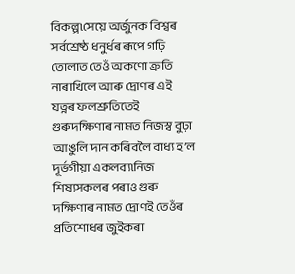বিকল্প৷সেয়ে অৰ্জুনক বিশ্বৰ সৰ্বশ্ৰেষ্ঠ ধনুৰ্ধৰ ৰূপে গঢ়ি তোলাত তেওঁ অকণো ক্ৰতি নাৰাখিলে আৰু দ্ৰোণৰ এই যত্নৰ ফলশ্ৰুতিতেই গুৰুদক্ষিণাৰ নামত নিজস্ব বুঢ়া আঙুলি দান কৰিবলৈ বাধ্য হ’ল দূৰ্ভগীয়া একলব্য৷নিজ শিষ্যসকলৰ পৰাও গুৰু দক্ষিণাৰ নামত দ্ৰোণই তেওঁৰ প্ৰতিশোধৰ জুইকৰা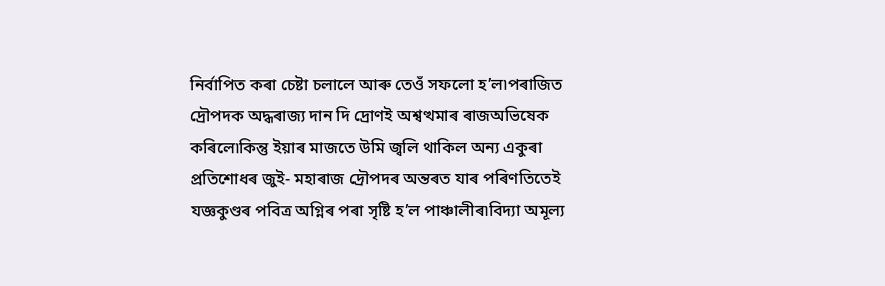নিৰ্বাপিত কৰা চেষ্টা চলালে আৰু তেওঁ সফলো হ’ল৷পৰাজিত দ্ৰৌপদক অদ্ধৰাজ্য দান দি দ্ৰোণই অশ্বত্থমাৰ ৰাজঅভিষেক কৰিলে৷কিন্তু ইয়াৰ মাজতে উমি জ্বলি থাকিল অন্য একুৰা প্ৰতিশোধৰ জুই- মহাৰাজ দ্ৰৌপদৰ অন্তৰত যাৰ পৰিণতিতেই যজ্ঞকুণ্ডৰ পবিত্ৰ অগ্নিৰ পৰা সৃষ্টি হ’ল পাঞ্চালীৰ৷বিদ্যা অমূল্য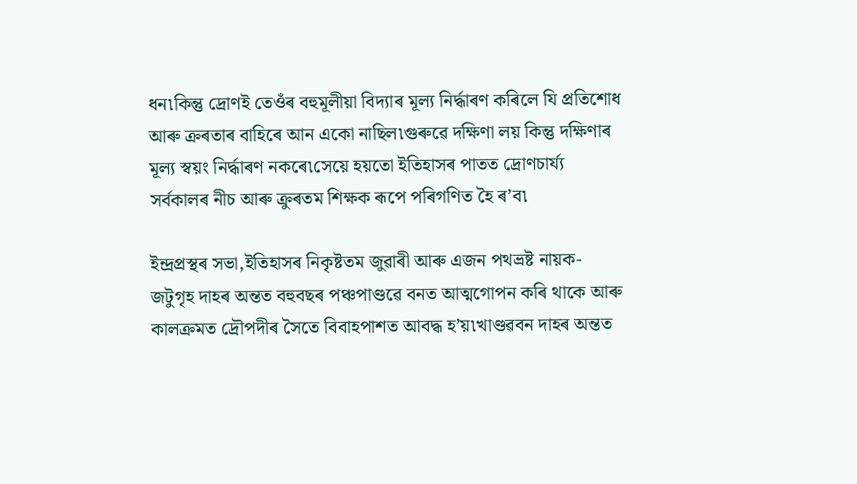ধন৷কিন্তু দ্ৰোণই তেওঁৰ বহুমূলীয়া বিদ্যাৰ মূল্য নিৰ্দ্ধাৰণ কৰিলে যি প্ৰতিশোধ আৰু ক্ৰৰতাৰ বাহিৰে আন একো নাছিল৷গুৰুৱে দক্ষিণা লয় কিন্তু দক্ষিণাৰ মূল্য স্বয়ং নিৰ্দ্ধাৰণ নকৰে৷সেয়ে হয়তো ইতিহাসৰ পাতত দ্ৰোণচাৰ্য্য সৰ্বকালৰ নীচ আৰু ক্ৰুৰতম শিক্ষক ৰূপে পৰিগণিত হৈ ৰ’ব৷

ইন্দ্ৰপ্ৰস্থৰ সভা,ইতিহাসৰ নিকৃষ্টতম জুৱাৰী আৰু এজন পথভ্ৰষ্ট নায়ক-জটুগৃহ দাহৰ অন্তত বহুবছৰ পঞ্চপাণ্ডৱে বনত আত্মগোপন কৰি থাকে আৰু কালক্ৰমত দ্ৰৌপদীৰ সৈতে বিবাহপাশত আবদ্ধ হ’য়৷খাণ্ডৱবন দাহৰ অন্তত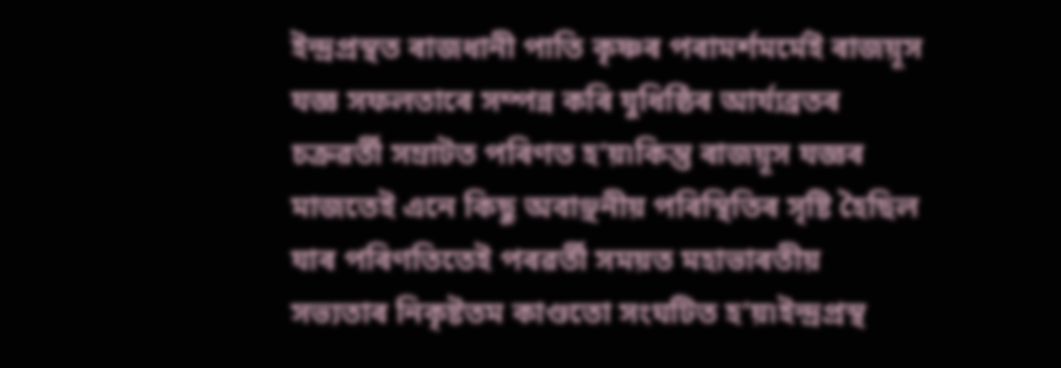ইন্দ্ৰপ্ৰস্থত ৰাজধানী পাতি কৃষ্ণৰ পৰামৰ্শমৰ্মেই ৰাজয়ূস যজ্ঞ সফলতাৰে সম্পন্ন কৰি যুধিষ্ঠিৰ আৰ্য্যব্ৰতৰ চক্ৰৱৰ্তী সম্ৰাটত পৰিণত হ’য়৷কিন্তু ৰাজয়ূস যজ্ঞৰ মাজতেই এনে কিছু অবাঞ্ছনীয় পৰিস্থিতিৰ সৃষ্টি হৈছিল যাৰ পৰিণতিতেই পৰৱৰ্তী সময়ত মহাভাৰতীয় সভ্যতাৰ নিকৃষ্টতম কাণ্ডতো সংঘটিত হ’য়৷ইন্দ্ৰপ্ৰস্থ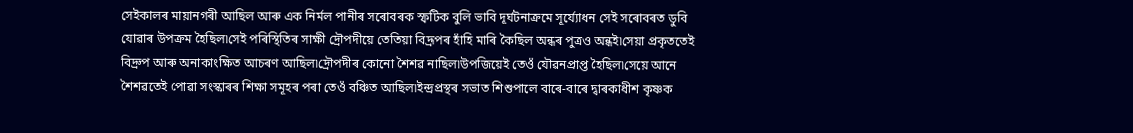সেইকালৰ মায়ানগৰী আছিল আৰু এক নিৰ্মল পানীৰ সৰোবৰক স্ফটিক বুলি ভাবি দূৰ্ঘটনাক্ৰমে সূৰ্য্যোধন সেই সৰোবৰত ডুবি যোৱাৰ উপক্ৰম হৈছিল৷সেই পৰিস্থিতিৰ সাক্ষী দ্ৰৌপদীয়ে তেতিয়া বিদ্ৰূপৰ হাঁহি মাৰি কৈছিল অন্ধৰ পুত্ৰও অন্ধই৷সেয়া প্ৰকৃততেই বিদ্ৰুপ আৰু অনাকাংক্ষিত আচৰণ আছিল৷দ্ৰৌপদীৰ কোনো শৈশৱ নাছিল৷উপজিয়েই তেওঁ যৌৱনপ্ৰাপ্ত হৈছিল৷সেয়ে আনে শৈশৱতেই পোৱা সংস্কাৰৰ শিক্ষা সমূহৰ পৰা তেওঁ বঞ্চিত আছিল৷ইন্দ্ৰপ্ৰস্থৰ সভাত শিশুপালে বাৰে-বাৰে দ্বাৰকাধীশ কৃষ্ণক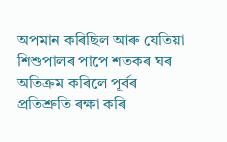অপমান কৰিছিল আৰু যেতিয়া শিশুপালৰ পাপে শতকৰ ঘৰ অতিক্ৰম কৰিলে পূৰ্বৰ প্ৰতিশ্ৰুতি ৰক্ষা কৰি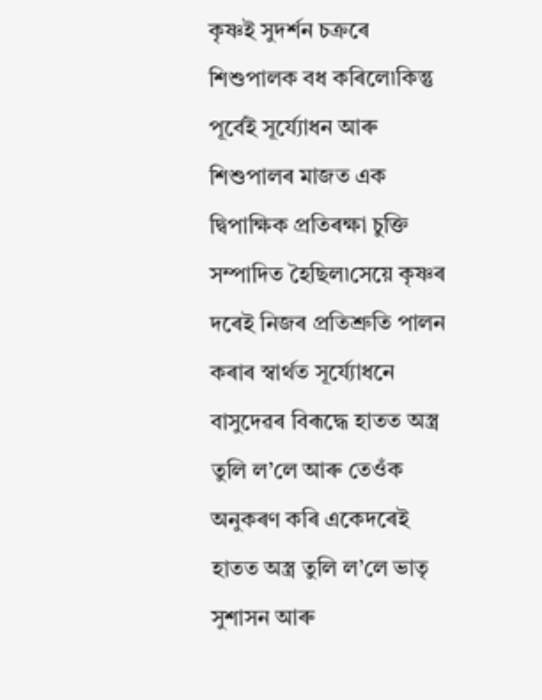কৃষ্ণই সুদৰ্শন চক্ৰৰে শিশুপালক বধ কৰিলে৷কিন্তু পূৰ্বেই সূৰ্য্যোধন আৰু শিশুপালৰ মাজত এক দ্বিপাক্ষিক প্ৰতিৰক্ষা চুক্তি সম্পাদিত হৈছিল৷সেয়ে কৃষ্ণৰ দৰেই নিজৰ প্ৰতিশ্ৰুতি পালন কৰাৰ স্বাৰ্থত সূৰ্য্যোধনে বাসুদেৱৰ বিৰূদ্ধে হাতত অস্ত্ৰ তুলি ল’লে আৰু তেওঁক অনুকৰণ কৰি একেদৰেই হাতত অস্ত্ৰ তুলি ল’লে ভাতৃ সুশাসন আৰু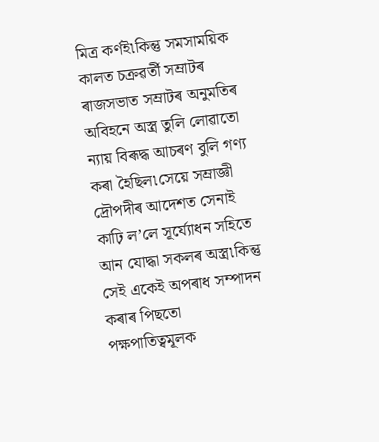মিত্ৰ কৰ্ণই৷কিন্তু সমসাময়িক কালত চক্ৰৱৰ্তী সম্ৰাটৰ ৰাজসভাত সম্ৰাটৰ অনুমতিৰ অবিহনে অস্ত্ৰ তুলি লোৱাতো ন্যায় বিৰূদ্ধ আচৰণ বুলি গণ্য কৰা হৈছিল৷সেয়ে সম্ৰাজ্ঞী দ্ৰৌপদীৰ আদেশত সেনাই কাঢ়ি ল’লে সূৰ্য্যোধন সহিতে আন যোদ্ধা সকলৰ অস্ত্ৰ৷কিন্তু সেই একেই অপৰাধ সম্পাদন কৰাৰ পিছতো পক্ষপাতিত্বমূলক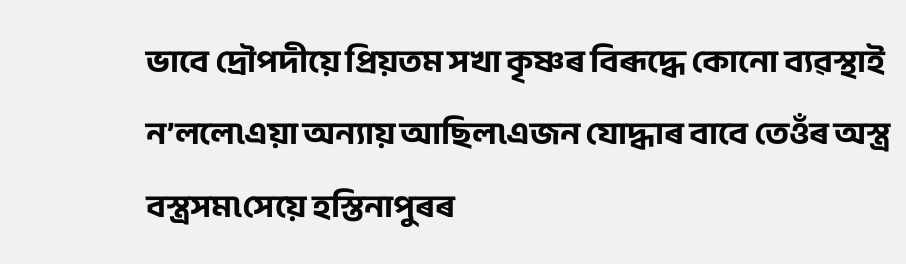ভাবে দ্ৰৌপদীয়ে প্ৰিয়তম সখা কৃষ্ণৰ বিৰূদ্ধে কোনো ব্যৱস্থাই ন’ললে৷এয়া অন্যায় আছিল৷এজন যোদ্ধাৰ বাবে তেওঁৰ অস্ত্ৰ বস্ত্ৰসম৷সেয়ে হস্তিনাপুৰৰ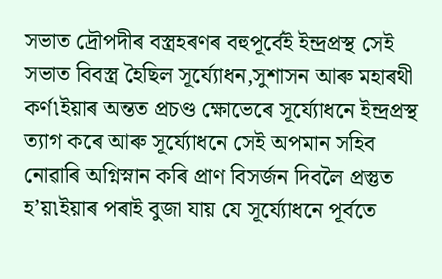সভাত দ্ৰৌপদীৰ বস্ত্ৰহৰণৰ বহুপূৰ্বেই ইন্দ্ৰপ্ৰস্থ সেই সভাত বিবস্ত্ৰ হৈছিল সূৰ্য্যোধন,সুশাসন আৰু মহাৰথী কৰ্ণ৷ইয়াৰ অন্তত প্ৰচণ্ড ক্ষোভেৰে সূৰ্য্যোধনে ইন্দ্ৰপ্ৰস্থ ত্যাগ কৰে আৰু সূৰ্য্যোধনে সেই অপমান সহিব নোৱাৰি অগ্নিস্নান কৰি প্ৰাণ বিসৰ্জন দিবলৈ প্ৰস্তুত হ’য়৷ইয়াৰ পৰাই বুজা যায় যে সূৰ্য্যোধনে পূৰ্বতে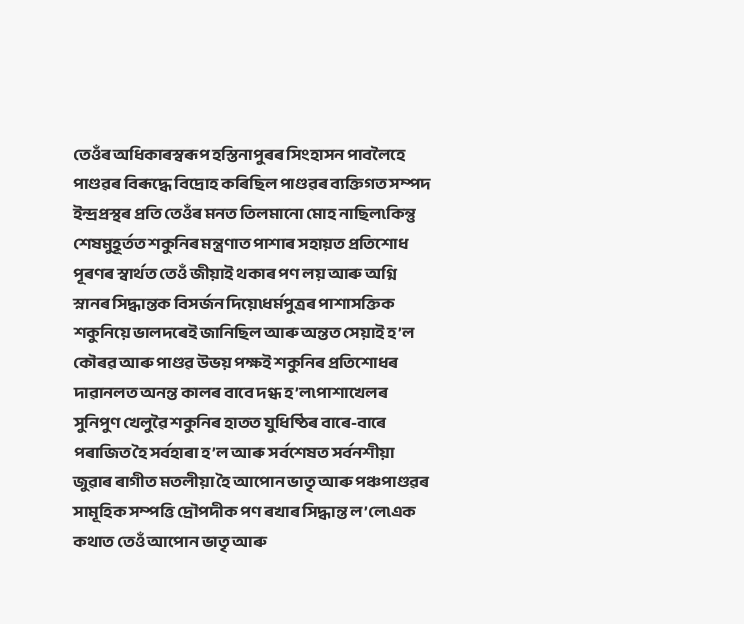তেওঁৰ অধিকাৰস্বৰূপ হস্তিনাপুৰৰ সিংহাসন পাবলৈহে পাণ্ডৱৰ বিৰূদ্ধে বিদ্ৰোহ কৰিছিল পাণ্ডৱৰ ব্যক্তিগত সম্পদ ইন্দ্ৰপ্ৰস্থৰ প্ৰতি তেওঁৰ মনত তিলমানো মোহ নাছিল৷কিন্তু শেষমুহূৰ্তত শকুনিৰ মন্ত্ৰণাত পাশাৰ সহায়ত প্ৰতিশোধ পূৰণৰ স্বাৰ্থত তেওঁ জীয়াই থকাৰ পণ লয় আৰু অগ্নি স্নানৰ সিদ্ধান্তক বিসৰ্জন দিয়ে৷ধৰ্মপুত্ৰৰ পাশাসক্তিক শকুনিয়ে ভালদৰেই জানিছিল আৰু অন্তত সেয়াই হ’ল কৌৰৱ আৰু পাণ্ডৱ উভয় পক্ষই শকুনিৰ প্ৰতিশোধৰ দাৱানলত অনন্ত কালৰ বাবে দগ্ধ হ’ল৷পাশাখেলৰ সুনিপুণ খেলুৱৈ শকুনিৰ হাতত যুধিষ্ঠিৰ বাৰে-বাৰে পৰাজিত হৈ সৰ্বহাৰা হ’ল আৰু সৰ্বশেষত সৰ্বনশীয়া জুৱাৰ ৰাগীত মতলীয়া হৈ আপোন ভাতৃ আৰু পঞ্চপাণ্ডৱৰ সামূহিক সম্পত্তি দ্ৰৌপদীক পণ ৰখাৰ সিদ্ধান্ত ল’লে৷এক কথাত তেওঁ আপোন ভাতৃ আৰু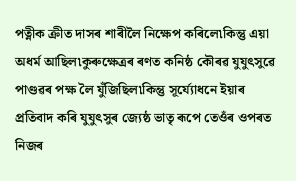পত্নীক ক্ৰীত দাসৰ শাৰীলৈ নিক্ষেপ কৰিলে৷কিন্তু এয়া অধৰ্ম আছিল৷কুৰুক্ষেত্ৰৰ ৰণত কনিষ্ঠ কৌৰৱ যুযুৎসুৱে পাণ্ডৱৰ পক্ষ লৈ যুঁজিছিল৷কিন্তু সূৰ্য্যোধনে ইয়াৰ প্ৰতিবাদ কৰি যুযুৎসুৰ জ্যেষ্ঠ ভাতৃ ৰূপে তেওঁৰ ওপৰত নিজৰ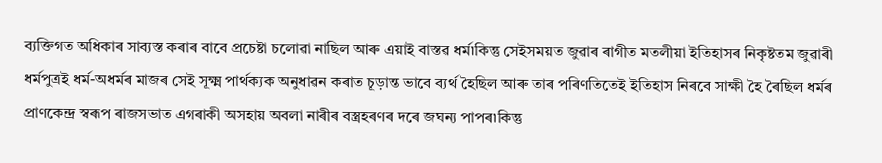ব্যক্তিগত অধিকাৰ সাব্যস্ত কৰাৰ বাবে প্ৰচেষ্টা চলোৱা নাছিল আৰু এয়াই বাস্তৱ ধৰ্ম৷কিন্তু সেইসময়ত জুৱাৰ ৰাগীত মতলীয়া ইতিহাসৰ নিকৃষ্টতম জুৱাৰী ধৰ্মপুত্ৰই ধৰ্ম-অধৰ্মৰ মাজৰ সেই সূক্ষ্ম পাৰ্থক্যক অনুধাৱন কৰাত চূড়ান্ত ভাবে ব্যৰ্থ হৈছিল আৰু তাৰ পৰিণতিতেই ইতিহাস নিৰবে সাক্ষী হৈ ৰৈছিল ধৰ্মৰ প্ৰাণকেন্দ্ৰ স্বৰূপ ৰাজসভাত এগৰাকী অসহায় অবলা নাৰীৰ বস্ত্ৰহৰণৰ দৰে জঘন্য পাপৰ৷কিন্তু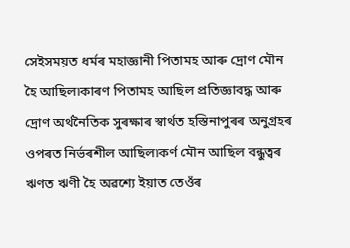সেইসময়ত ধৰ্মৰ মহাজ্ঞানী পিতামহ আৰু দ্ৰোণ মৌন হৈ আছিল৷কাৰণ পিতামহ আছিল প্ৰতিজ্ঞাবদ্ধ আৰু দ্ৰোণ অৰ্থনৈতিক সুৰক্ষাৰ স্বাৰ্থত হস্তিনাপুৰৰ অনুগ্ৰহৰ ওপৰত নিৰ্ভৰশীল আছিল৷কৰ্ণ মৌন আছিল বন্ধুত্বৰ ঋণত ঋণী হৈ অৱশ্যে ইয়াত তেওঁৰ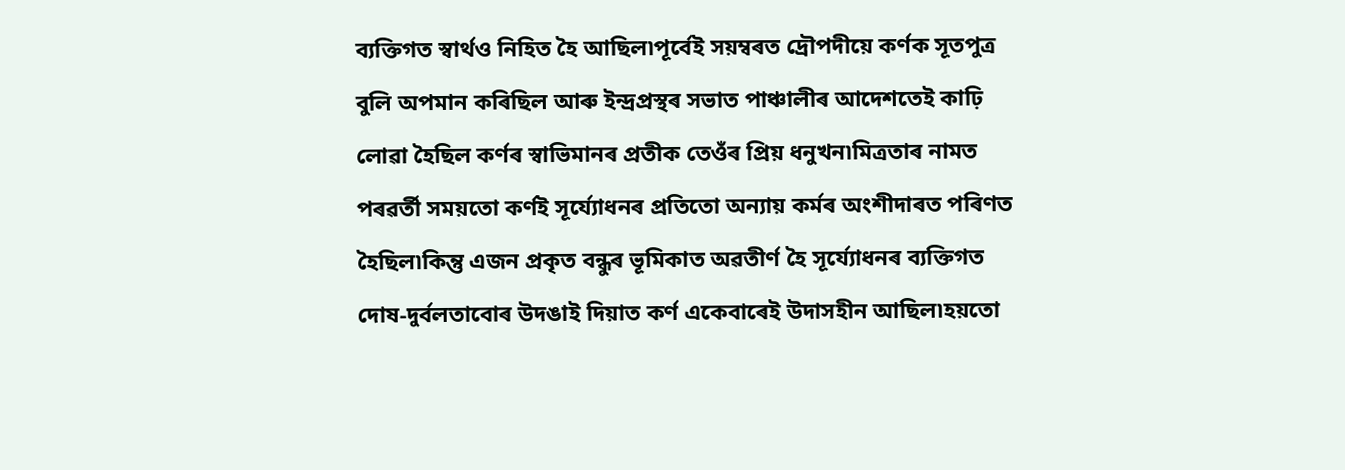ব্যক্তিগত স্বাৰ্থও নিহিত হৈ আছিল৷পূৰ্বেই সয়ম্বৰত দ্ৰৌপদীয়ে কৰ্ণক সূতপুত্ৰ বুলি অপমান কৰিছিল আৰু ইন্দ্ৰপ্ৰস্থৰ সভাত পাঞ্চালীৰ আদেশতেই কাঢ়ি লোৱা হৈছিল কৰ্ণৰ স্বাভিমানৰ প্ৰতীক তেওঁৰ প্ৰিয় ধনুখন৷মিত্ৰতাৰ নামত পৰৱৰ্তী সময়তো কৰ্ণই সূৰ্য্যোধনৰ প্ৰতিতো অন্যায় কৰ্মৰ অংশীদাৰত পৰিণত হৈছিল৷কিন্তু এজন প্ৰকৃত বন্ধুৰ ভূমিকাত অৱতীৰ্ণ হৈ সূৰ্য্যোধনৰ ব্যক্তিগত দোষ-দুৰ্বলতাবোৰ উদঙাই দিয়াত কৰ্ণ একেবাৰেই উদাসহীন আছিল৷হয়তো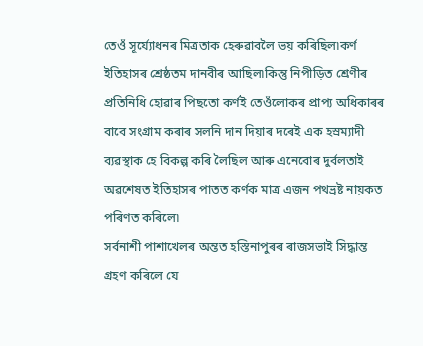তেওঁ সূৰ্য্যোধনৰ মিত্ৰতাক হেৰুৱাবলৈ ভয় কৰিছিল৷কৰ্ণ ইতিহাসৰ শ্ৰেষ্ঠতম দানবীৰ আছিল৷কিন্তু নিপীড়িত শ্ৰেণীৰ প্ৰতিনিধি হোৱাৰ পিছতো কৰ্ণই তেওঁলোকৰ প্ৰাপ্য অধিকাৰৰ বাবে সংগ্ৰাম কৰাৰ সলনি দান দিয়াৰ দৰেই এক হস্ৰম্যাদী ব্যৱস্থাক হে বিকল্প কৰি লৈছিল আৰু এনেবোৰ দুৰ্বলতাই অৱশেষত ইতিহাসৰ পাতত কৰ্ণক মাত্ৰ এজন পথভ্ৰষ্ট নায়কত পৰিণত কৰিলে৷
সৰ্বনাশী পাশাখেলৰ অন্তত হস্তিনাপুৰৰ ৰাজসভাই সিদ্ধান্ত গ্ৰহণ কৰিলে যে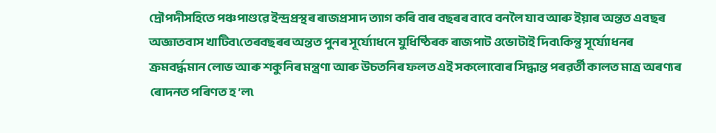দ্ৰৌপদীসহিতে পঞ্চপাণ্ডৱে ইন্দ্ৰপ্ৰস্থৰ ৰাজপ্ৰসাদ ত্যাগ কৰি বাৰ বছৰৰ বাবে বনলৈ যাব আৰু ইয়াৰ অন্তত এবছৰ অজ্ঞাতবাস খাটিব৷তেৰবছৰৰ অন্তত পুনৰ সূৰ্য্যোধনে যুধিষ্ঠিৰক ৰাজপাট ওভোটাই দিব৷কিন্তু সূৰ্য্যোধনৰ ক্ৰমবৰ্দ্ধমান লোভ আৰু শকুনিৰ মন্ত্ৰণা আৰু উচতনিৰ ফলত এই সকলোবোৰ সিদ্ধান্ত পৰৱৰ্তী কালত মাত্ৰ অৰণ্যৰ ৰোদনত পৰিণত হ’ল৷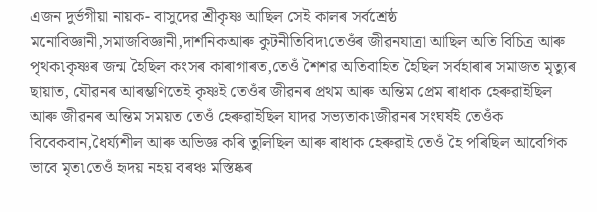এজন দুৰ্ভগীয়া নায়ক- বাসুদেৱ শ্ৰীকৃষ্ণ আছিল সেই কালৰ সৰ্বশ্ৰেষ্ঠ মনোবিজ্ঞানী,সমাজবিজ্ঞানী,দাৰ্শনিকআৰু কুটনীতিবিদ৷তেওঁৰ জীৱনযাত্ৰা আছিল অতি বিচিত্ৰ আৰু পৃথক৷কৃষ্ণৰ জন্ম হৈছিল কংসৰ কাৰাগাৰত,তেওঁ শৈশৱ অতিবাহিত হৈছিল সৰ্বহাৰাৰ সমাজত মৃত্যুৰ ছায়াত, যৌৱনৰ আৰম্ভণিতেই কৃষ্ণই তেওঁৰ জীৱনৰ প্ৰথম আৰু অন্তিম প্ৰেম ৰাধাক হেৰুৱাইছিল আৰু জীৱনৰ অন্তিম সময়ত তেওঁ হেৰুৱাইছিল যাদৱ সভ্যতাক৷জীৱনৰ সংঘৰ্ষই তেওঁক বিবেকবান,ধৈৰ্য্যশীল আৰু অভিজ্ঞ কৰি তুলিছিল আৰু ৰাধাক হেৰুৱাই তেওঁ হৈ পৰিছিল আবেগিক ভাবে মৃত৷তেওঁ হৃদয় নহয় বৰঞ্চ মস্তিষ্কৰ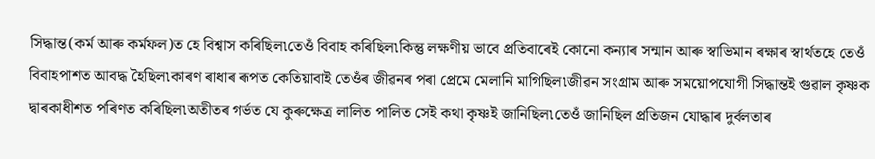সিদ্ধান্ত(কৰ্ম আৰু কৰ্মফল)ত হে বিশ্বাস কৰিছিল৷তেওঁ বিবাহ কৰিছিল৷কিন্তু লক্ষণীয় ভাবে প্ৰতিবাৰেই কোনো কন্যাৰ সন্মান আৰু স্বাভিমান ৰক্ষাৰ স্বাৰ্থতহে তেওঁ বিবাহপাশত আবদ্ধ হৈছিল৷কাৰণ ৰাধাৰ ৰূপত কেতিয়াবাই তেওঁৰ জীৱনৰ পৰা প্ৰেমে মেলানি মাগিছিল৷জীৱন সংগ্ৰাম আৰু সময়োপযোগী সিদ্ধান্তই গুৱাল কৃষ্ণক দ্বাৰকাধীশত পৰিণত কৰিছিল৷অতীতৰ গৰ্ভত যে কুৰুক্ষেত্ৰ লালিত পালিত সেই কথা কৃষ্ণই জানিছিল৷তেওঁ জানিছিল প্ৰতিজন যোদ্ধাৰ দুৰ্বলতাৰ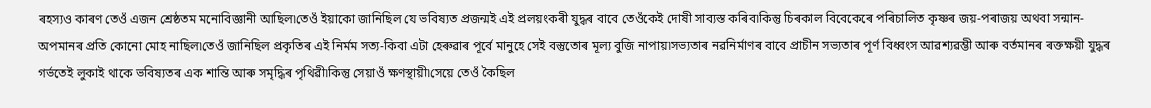ৰহস্যও কাৰণ তেওঁ এজন শ্ৰেষ্ঠতম মনোবিজ্ঞানী আছিল৷তেওঁ ইয়াকো জানিছিল যে ভবিষ্যত প্ৰজন্মই এই প্ৰলয়ংকৰী যুদ্ধৰ বাবে তেওঁকেই দোষী সাব্যস্ত কৰিব৷কিন্তু চিৰকাল বিবেকেৰে পৰিচালিত কৃষ্ণৰ জয়-পৰাজয় অথবা সন্মান-অপমানৰ প্ৰতি কোনো মোহ নাছিল৷তেওঁ জানিছিল প্ৰকৃতিৰ এই নিৰ্মম সত্য-কিবা এটা হেৰুৱাৰ পূৰ্বে মানুহে সেই বস্তুতোৰ মূল্য বুজি নাপায়৷সভ্যতাৰ নৱনিৰ্মাণৰ বাবে প্ৰাচীন সভ্যতাৰ পূৰ্ণ বিধ্বংস আৱশ্যৱম্ভী আৰু বৰ্তমানৰ ৰক্তক্ষয়ী যুদ্ধৰ গৰ্ভতেই লুকাই থাকে ভবিষ্যতৰ এক শান্তি আৰু সমৃদ্ধিৰ পৃথিৱী৷কিন্তু সেয়াওঁ ক্ষণস্থায়ী৷সেয়ে তেওঁ কৈছিল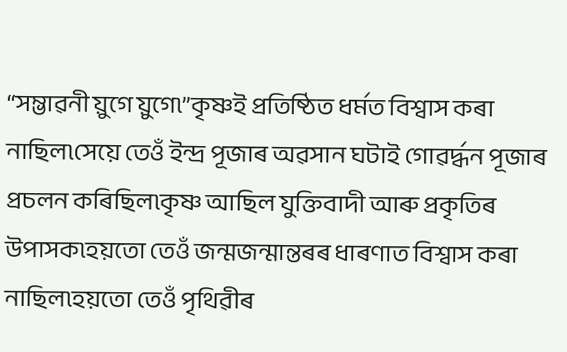“সম্ভাৱনী য়ুগে য়ুগে৷”কৃষ্ণই প্ৰতিষ্ঠিত ধৰ্মত বিশ্বাস কৰা নাছিল৷সেয়ে তেওঁ ইন্দ্ৰ পূজাৰ অৱসান ঘটাই গোৱৰ্দ্ধন পূজাৰ প্ৰচলন কৰিছিল৷কৃষ্ণ আছিল যুক্তিবাদী আৰু প্ৰকৃতিৰ উপাসক৷হয়তো তেওঁ জন্মজন্মান্তৰৰ ধাৰণাত বিশ্বাস কৰা নাছিল৷হয়তো তেওঁ পৃথিৱীৰ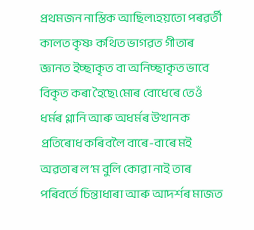প্ৰথমজন নাস্তিক আছিল৷হয়তো পৰৱৰ্তী কালত কৃষ্ণ কথিত ভাগৱত গীতাৰ জ্ঞানত ইচ্ছাকৃত বা অনিচ্ছাকৃত ভাবে বিকৃত কৰা হৈছে৷মোৰ বোধেৰে তেওঁ ধৰ্মৰ গ্লানি আৰু অধৰ্মৰ উত্থানক প্ৰতিৰোধ কৰিবলৈ বাৰে-বাৰে মই অৱতাৰ ল’ম বুলি কোৱা নাই তাৰ পৰিবৰ্তে চিন্তাধাৰা আৰু আদৰ্শৰ মাজত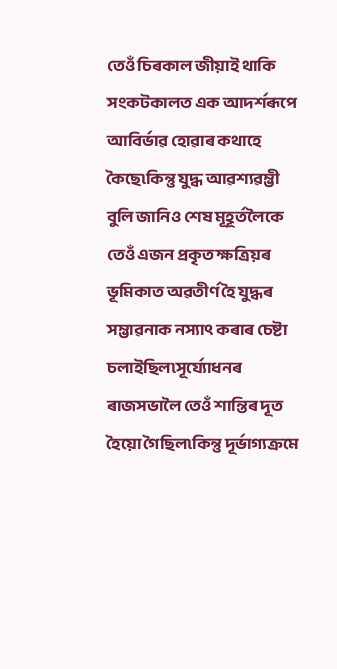তেওঁ চিৰকাল জীয়াই থাকি সংকটকালত এক আদৰ্শৰূপে আবিৰ্ভাৱ হোৱাৰ কথাহে কৈছে৷কিন্তু যুদ্ধ আৱশ্যৱম্ভী বুলি জানিও শেষ মূহূৰ্তলৈকে তেওঁ এজন প্ৰকৃত ক্ষত্ৰিয়ৰ ভূমিকাত অৱতীৰ্ণ হৈ যুদ্ধৰ সম্ভাৱনাক নস্যাৎ কৰাৰ চেষ্টা চলাইছিল৷সূৰ্য্যোধনৰ ৰাজসভালৈ তেওঁ শান্তিৰ দূত হৈয়ো গৈছিল৷কিন্তু দূৰ্ভাগ্যক্ৰমে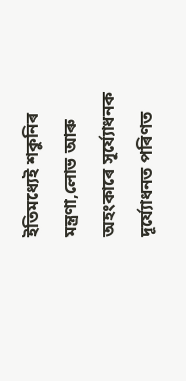ইতিমধ্যেই শকুনিৰ মন্ত্ৰণা,লোভ আৰু অহংকাৰে সূৰ্য্যোধনক দূৰ্য্যোধনত পৰিণত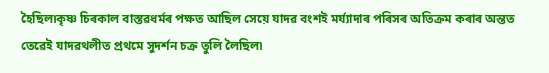হৈছিল৷কৃষ্ণ চিৰকাল বাস্তৱধৰ্মৰ পক্ষত আছিল সেয়ে যাদৱ বংশই মৰ্য্যাদাৰ পৰিসৰ অতিক্ৰম কৰাৰ অন্তত তেৱেই যাদৱথলীত প্ৰথমে সুদৰ্শন চক্ৰ তুলি লৈছিল৷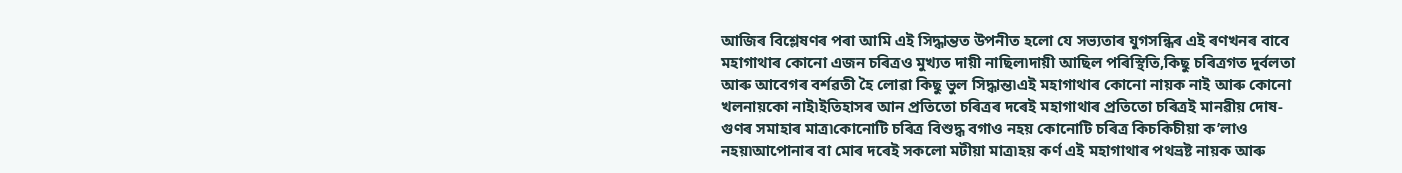আজিৰ বিশ্লেষণৰ পৰা আমি এই সিদ্ধান্তত উপনীত হলো যে সভ্যতাৰ যুগসন্ধিৰ এই ৰণখনৰ বাবে মহাগাথাৰ কোনো এজন চৰিত্ৰও মুখ্যত দায়ী নাছিল৷দায়ী আছিল পৰিস্থিতি,কিছু চৰিত্ৰগত দুৰ্বলতা আৰু আবেগৰ বৰ্শৱতী হৈ লোৱা কিছু ভুল সিদ্ধান্ত৷এই মহাগাথাৰ কোনো নায়ক নাই আৰু কোনো খলনায়কো নাই৷ইতিহাসৰ আন প্ৰতিতো চৰিত্ৰৰ দৰেই মহাগাথাৰ প্ৰতিতো চৰিত্ৰই মানৱীয় দোষ-গুণৰ সমাহাৰ মাত্ৰ৷কোনোটি চৰিত্ৰ বিশুদ্ধ বগাও নহয় কোনোটি চৰিত্ৰ কিচকিচীয়া ক’লাও নহয়৷আপোনাৰ বা মোৰ দৰেই সকলো মটীয়া মাত্ৰ৷হয় কৰ্ণ এই মহাগাথাৰ পথভ্ৰষ্ট নায়ক আৰু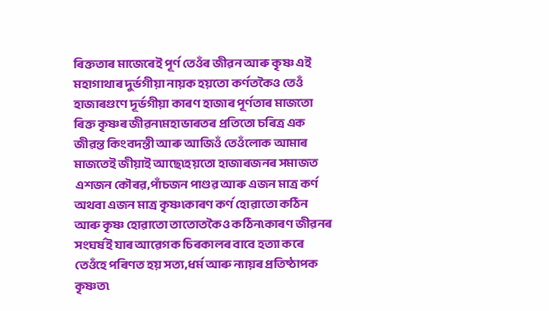ৰিক্ততাৰ মাজেৰেই পূৰ্ণ তেওঁৰ জীৱন আৰু কৃষ্ণ এই মহাগাথাৰ দুৰ্ভগীয়া নায়ক হয়তো কৰ্ণতকৈও তেওঁ হাজাৰগুণে দূৰ্ভগীয়া কাৰণ হাজাৰ পূৰ্ণতাৰ মাজতো ৰিক্ত কৃষ্ণৰ জীৱন৷মহাভাৰতৰ প্ৰতিতো চৰিত্ৰ এক জীৱন্ত কিংবদন্তী আৰু আজিওঁ তেওঁলোক আমাৰ মাজতেই জীয়াই আছে৷হয়তো হাজাৰজনৰ সমাজত এশজন কৌৰৱ,পাঁচজন পাণ্ডৱ আৰু এজন মাত্ৰ কৰ্ণ অথবা এজন মাত্ৰ কৃষ্ণ৷কাৰণ কৰ্ণ হোৱাতো কঠিন আৰু কৃষ্ণ হোৱাতো তাতোতকৈও কঠিন৷কাৰণ জীৱনৰ সংঘৰ্ষই যাৰ আৱেগক চিৰকালৰ বাবে হত্যা কৰে তেওঁহে পৰিণত হয় সত্য,ধৰ্ম আৰু ন্যায়ৰ প্ৰতিষ্ঠাপক কৃষ্ণত৷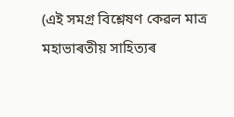(এই সমগ্ৰ বিশ্লেষণ কেৱল মাত্ৰ মহাভাৰতীয় সাহিত্যৰ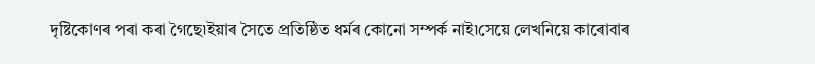দৃষ্টিকোণৰ পৰা কৰা গৈছে৷ইয়াৰ সৈতে প্ৰতিষ্ঠিত ধৰ্মৰ কোনো সম্পৰ্ক নাই৷সেয়ে লেখনিয়ে কাৰোবাৰ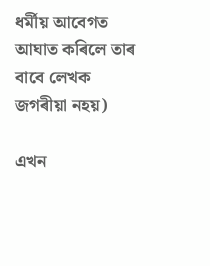ধৰ্মীয় আবেগত আঘাত কৰিলে তাৰ বাবে লেখক জগৰীয়া নহয়)

এখন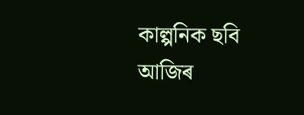কাল্পনিক ছবি
আজিৰ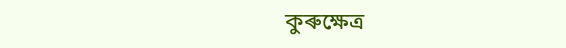কুৰুক্ষেত্ৰ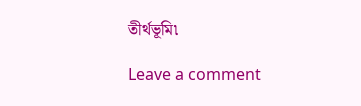তীৰ্থভূমি৷

Leave a comment